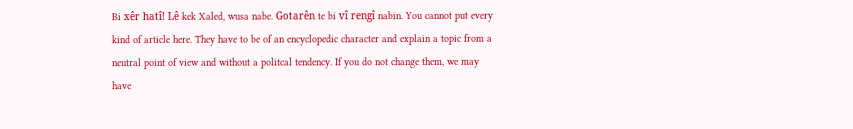Bi xêr hatî! Lê kek Xaled, wusa nabe. Gotarên te bi vî rengî nabin. You cannot put every kind of article here. They have to be of an encyclopedic character and explain a topic from a neutral point of view and without a politcal tendency. If you do not change them, we may have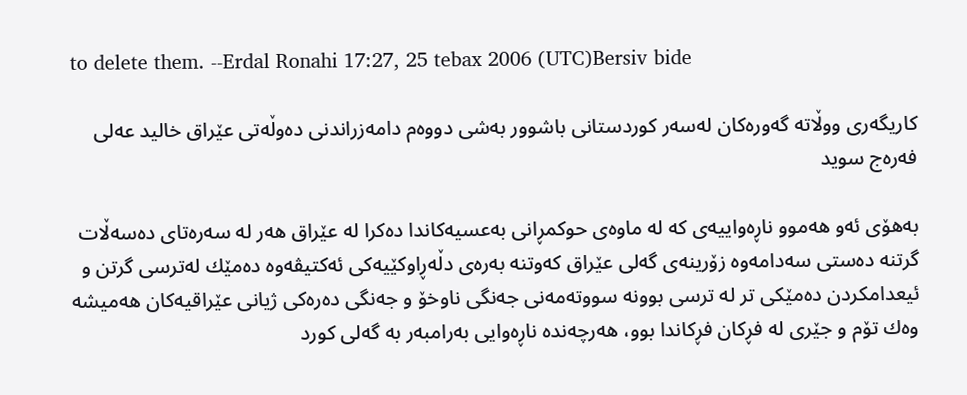to delete them. --Erdal Ronahi 17:27, 25 tebax 2006 (UTC)Bersiv bide

كاریگه‌رى ووڵاته‌ گه‌وره‌كان له‌سه‌ر كوردستانى باشوور به‌شى دووه‌م دامه‌زراندنى ده‌وڵه‌تى عێراق خالید عه‌لى فه‌ره‌ج سوید

به‌هۆی ئه‌و هه‌موو ناڕه‌واییه‌ی كه‌ له‌ ماوه‌ى حوكمڕانى به‌عسیه‌كاندا ده‌كرا له‌ عێراق هه‌ر له‌ سه‌ره‌تاى ده‌سه‌ڵات گرتنه‌ ده‌ستى سه‌دامه‌وه‌ زۆرینه‌ی گه‌لی عێراق كه‌وتنه‌ به‌ره‌ی دڵه‌ڕاوكێیه‌كى ئه‌كتیڤه‌وه‌ ده‌مێك له‌ترسى گرتن و ئیعدامكردن ده‌مێكى تر له‌ ترسى بوونه‌ سووته‌مه‌نى جه‌نگى ناوخۆ و جه‌نگى ده‌ره‌كى ژیانى عێراقیه‌كان هه‌میشه‌ وه‌ك تۆم و جێرى له‌ فڕكان فڕكاندا بوو، هه‌رچه‌نده‌ ناڕه‌وایى به‌رامبه‌ر به‌ گه‌لى كورد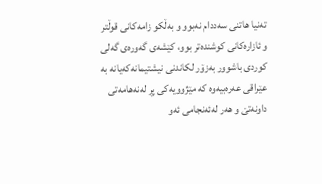ته‌نیا هاتنى سه‌ددام نه‌بوو و به‌ڵكو زامه‌كانى قوڵتر و ئازاره‌كانى كوشنده‌تر بوو، كێشه‌ى گه‌وره‌ى گه‌لى كوردى باشوور به‌زۆر لكاندنى نیشتیمانه‌كه‌یانه‌ به‌ عێراقى عه‌ره‌بیه‌وه‌ كه‌ مێژوویه‌كى پڕ له‌نه‌هامه‌تى‌ داونه‌تێ و هه‌ر له‌ئه‌نجامى ئه‌و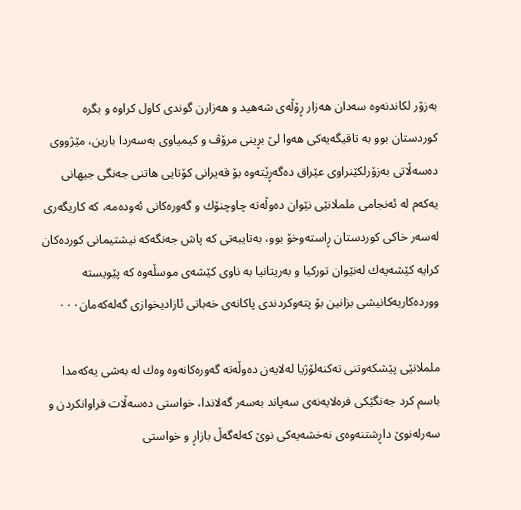به‌زۆر لكاندنه‌وه‌ سه‌دان هه‌زار ڕۆڵه‌ى شه‌هید و هه‌زارن گوندى كاول كراوه‌ و بگره‌ كوردستان بوو به‌ تاقیگه‌یه‌كى هه‌وا لێ بڕینى مرۆڤ و كیمیاوى به‌سه‌ردا بارین، مێژووى ده‌سه‌ڵاتى به‌زۆرلكێنراوى عێراق ده‌گه‌ڕێته‌وه‌ بۆ قه‌یرانى كۆتایى هاتنى جه‌نگى جیهانى یه‌كه‌م له‌ ئه‌نجامى ململانێى نێوان ده‌وڵه‌ته‌ چاوچنۆك و گه‌وره‌كانى ئه‌وده‌مه‌، كه‌ كاریگه‌رى له‌سه‌ر خاكى كوردستان ڕاسته‌وخۆ بوو، به‌تایبه‌تى كه‌ پاش جه‌نگه‌كه‌ نیشتیمانى كورده‌كان كرایه‌ كێشه‌یه‌ك له‌نێوان توركیا و به‌ریتانیا به‌ ناوى كێشه‌ى موسڵه‌وه‌ كه‌ پێویسته‌ وورده‌كاریه‌كانیشى بزانین بۆ پته‌وكردندى پاكانه‌ى خه‌باتى ئازادیخوازى گه‌له‌كه‌مان٠٠٠

ململانێى پێشكه‌وتنى ته‌كنه‌لۆژیا له‌لایه‌ن ده‌وڵه‌ته‌ گه‌وره‌كانه‌وه‌ وه‌ك له‌ به‌شى یه‌كه‌مدا باسم كرد جه‌نگێكى فره‌لایه‌نه‌ى سه‌پاند به‌سه‌ر گه‌لاندا، خواستى ده‌سه‌ڵات فراوانكردن و سه‌رله‌نوێ داڕشتنه‌وه‌ى نه‌خشه‌یه‌كى نوێ كه‌له‌گه‌ڵ بازاڕ و خواستى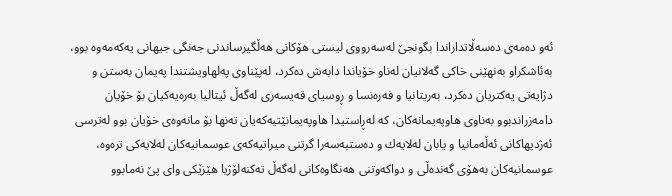ئه‌و ده‌مه‌ى ده‌سه‌ڵاتداراندا بگونجێ له‌سه‌رووى لیستى هۆكانى هه‌ڵگیرساندنى جه‌نگى جیهانى یه‌كه‌مه‌وه‌ بوو، به‌ئاشكراو به‌نهێنى خاكى گه‌لانیان له‌ناو خۆیاندا دابه‌ش ده‌كرد، له‌پێناوى په‌لهاویشتندا په‌یمان به‌ستن و دژایه‌تى یه‌كتریان ده‌كرد، به‌ریتانیا و فه‌ره‌نسا و ڕوسیاى قه‌یسه‌رى له‌گه‌ڵ ئیتالیا به‌ره‌یه‌كیان بۆ خۆیان دامه‌زراندبوو به‌ناوى هاوپه‌یمانه‌كان، كه‌ له‌ڕاستیدا هاوپه‌یمانێتیه‌كه‌یان ته‌نها بۆ مانه‌وه‌ى خۆیان بوو له‌ترسى ئه‌ژدیهاكانى ئه‌ڵه‌مانیا و یابان له‌لایه‌ك و ده‌ستبه‌سه‌را گرتنى میراتیه‌كه‌ى عوسمانیه‌كان له‌لایه‌كى تره‌وه‌، عوسمانیه‌كان به‌هۆى گه‌نده‌ڵى و دواكه‌وتنى هه‌نگاوه‌كانى له‌گه‌ڵ ته‌كنه‌لۆژیا هێزێكى واى پێ نه‌مابوو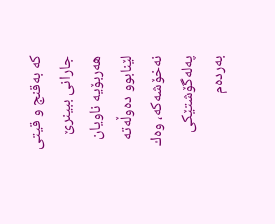كه‌ به‌قنج و قیتى جارانى ببینرێ هه‌ربۆیه‌ ناویان لێنابوو ده‌وڵه‌ته‌ نه‌خۆشه‌كه‌، وه‌ك په‌له‌گۆشتێكى به‌رده‌م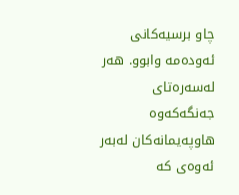چاو برسیه‌كانى ئه‌وده‌مه‌ وابوو. هه‌ر له‌سه‌ره‌تاى جه‌نگه‌كه‌وه‌ هاوپه‌یمانه‌كان له‌به‌ر ئه‌وه‌ى كه‌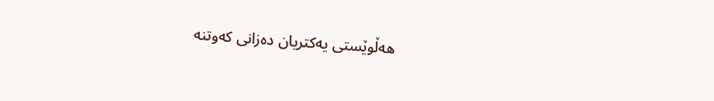هه‌ڵوێستى یه‌كتریان ده‌زانى كه‌وتنه‌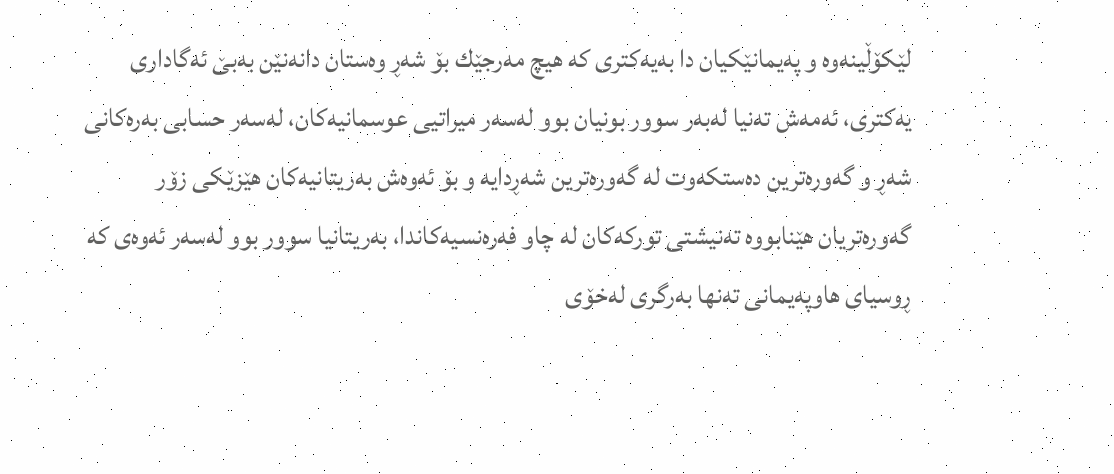لێكۆڵینه‌وه‌ و په‌یمانێكیان دا به‌یه‌كترى كه‌ هیچ مه‌رجێك بۆ شه‌ڕ وه‌ستان دانه‌نێن به‌بێ ئه‌گادارى یه‌كترى، ئه‌مه‌ش ته‌نیا له‌به‌ر سوور بونیان بوو له‌سه‌ر میراتیى عوسمانیه‌كان، له‌سه‌ر حسابى به‌ره‌كانى شه‌ڕ و گه‌وره‌ترین ده‌ستكه‌وت له‌ گه‌وره‌ترین شه‌ڕدایه‌ و بۆ ئه‌وه‌ش به‌ریتانیه‌كان هێزێكى زۆر گه‌وره‌تریان هێنابووه‌ ته‌نیشتى توركه‌كان له‌ چاو فه‌ره‌نسیه‌كاندا، به‌ریتانیا سوور بوو له‌سه‌ر ئه‌وه‌ى كه‌ ڕوسیاى هاوپه‌یمانى ته‌نها به‌رگرى له‌خۆى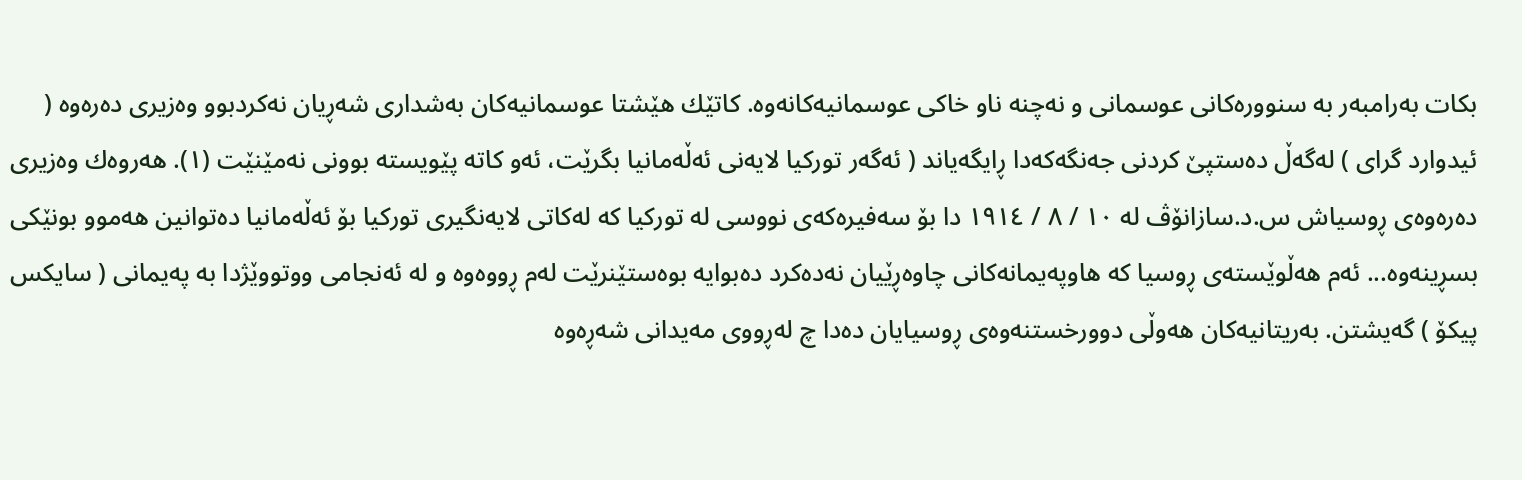بكات به‌رامبه‌ر به‌ سنووره‌كانى عوسمانى و نه‌چنه‌ ناو خاكى عوسمانیه‌كانه‌وه‌. كاتێك هێشتا عوسمانیه‌كان به‌شدارى شه‌ڕیان نه‌كردبوو وه‌زیرى ده‌ره‌وه‌ ( ئیدوارد گراى ) له‌گه‌ڵ ده‌ستپێ كردنى جه‌نگه‌كه‌دا ڕایگه‌یاند ( ئه‌گه‌ر توركیا لایه‌نى ئه‌ڵه‌مانیا بگرێت، ئه‌و كاته‌ پێویسته‌ بوونى نه‌مێنێت (١). هه‌روه‌ك وه‌زیرى ده‌ره‌وه‌ى ڕوسیاش س.د.سازانۆڤ له‌ ١٠ / ٨ / ١٩١٤ دا بۆ سه‌فیره‌كه‌ى نووسى له‌ توركیا كه‌ له‌كاتى لایه‌نگیرى توركیا بۆ ئه‌ڵه‌مانیا ده‌توانین هه‌موو بونێكى بسڕینه‌وه‌... ئه‌م هه‌ڵوێسته‌ى ڕوسیا كه‌ هاوپه‌یمانه‌كانى چاوه‌ڕێیان نه‌ده‌كرد ده‌بوایه‌ بوه‌ستێنرێت له‌م ڕووه‌وه‌ و له‌ ئه‌نجامى ووتووێژدا به‌ په‌یمانى ( سایكس پیكۆ ) گه‌یشتن. به‌ریتانیه‌كان هه‌وڵى دوورخستنه‌وه‌ى ڕوسیایان ده‌دا چ له‌ڕووى مه‌یدانى شه‌ڕه‌وه‌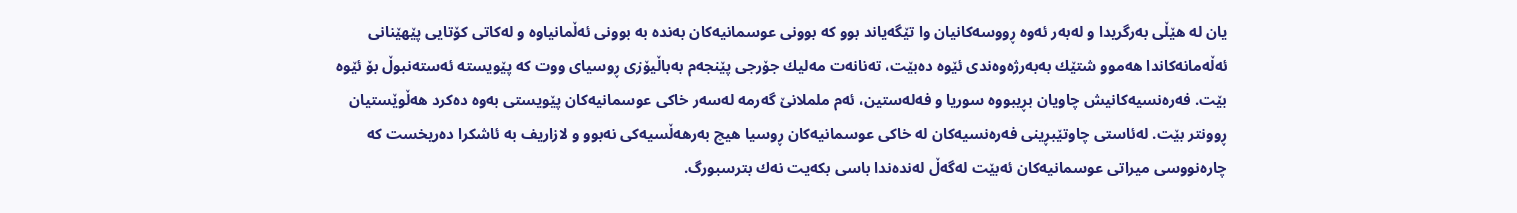یان له‌ هێڵى به‌رگریدا و له‌به‌ر ئه‌وه‌ ڕووسه‌كانیان وا تێگه‌یاند بوو كه‌ بوونى عوسمانیه‌كان به‌نده‌ به‌ بوونى ئه‌ڵمانیاوه‌ و له‌كاتى كۆتایى پێهێنانى ئه‌ڵه‌مانه‌كاندا هه‌موو شتێك به‌به‌رژه‌وه‌ندى ئێوه‌ ده‌بێت، ته‌نانه‌ت مه‌لیك جۆرجى پێنجه‌م به‌باڵیۆزى ڕوسیاى ووت كه‌ پێویسته‌ ئه‌سته‌نبوڵ بۆ ئێوه‌ بێت. فه‌ره‌نسیه‌كانیش چاویان بڕیبووه‌ سوریا و فه‌له‌ستین، ئه‌م ململانێ گه‌رمه‌ له‌سه‌ر خاكى عوسمانیه‌كان پێویستى به‌وه‌ ده‌كرد هه‌ڵوێستیان ڕوونتر بێت. له‌ئاستى چاوتێبڕینى فه‌ره‌نسیه‌كان له‌ خاكى عوسمانیه‌كان ڕوسیا هیچ به‌رهه‌ڵسیه‌كى نه‌بوو و لازاریف به‌ ئاشكرا ده‌ریخست كه‌ چاره‌نووسى میراتى عوسمانیه‌كان ئه‌بێت له‌گه‌ڵ له‌نده‌ندا باسى بكه‌یت نه‌ك بترسبورگ.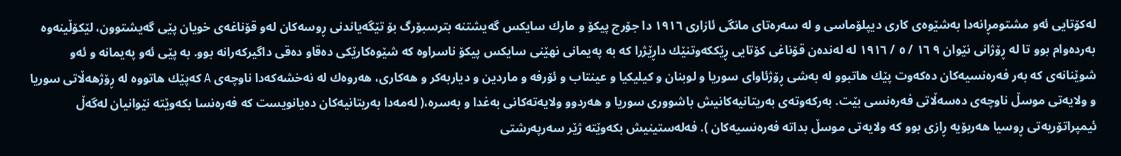له‌كۆتایى ئه‌و مشتومڕانه‌دا به‌شێوه‌ى كارى دیپلۆماسى و له‌ سه‌ره‌تاى مانگى ئازارى ١٩١٦ دا جۆرج پیكۆ و مارك سایكس گه‌یشتنه‌ بترسبۆرگ بۆ تێگه‌یاندنى ڕوسه‌كان له‌و قۆناغه‌ى خویان پێى گه‌یشتوون، لێكۆڵینه‌وه‌ به‌رده‌وام بوو تا له‌ ڕۆژانى نێوان ٩ ١٦ / ٥ / ١٩١٦ له‌ له‌نده‌ن قۆناغى كۆتایى ڕێككه‌وتنێك داڕێژرا كه‌ به‌ په‌یمانى نهێنى سایكس پیكۆ ناسراوه‌ كه‌ شێوه‌كارێكى ده‌قاو ده‌قى داگیركه‌رانه‌ بوو. به‌ پێى ئه‌و په‌یمانه‌ و ئه‌و شوێنانه‌ى كه‌ به‌ر فه‌ره‌نسیه‌كان ده‌كه‌وت پێك هاتبوو له‌ به‌شى ڕۆژئاواى سوریا و لوبنان و كیلیكیا و عینتاب و ئۆرفه‌ و ماردین و دیاربه‌كر و هه‌كارى، هه‌روه‌ك له‌ نه‌خشه‌كه‌دا ناوچه‌ى A كه‌پێك هاتووه‌ له‌ ڕۆژهه‌ڵاتى سوریا و ولایه‌تى موسڵ ناوچه‌ى ده‌سه‌ڵاتى فه‌ره‌نسى بێت. به‌ركه‌وته‌ى به‌ریتانیه‌كانیش باشوورى سوریا و هه‌ردوو ولایه‌ته‌كانى به‌غدا و به‌سره‌،( له‌مه‌دا به‌ریتانیه‌كان ده‌یانویست كه‌ فه‌ره‌نسا بكه‌وێته‌ نێوانیان له‌گه‌ڵ ئیمپراتۆریه‌تى ڕوسیا هه‌ربۆیه‌ ڕازى بوو كه‌ ولایه‌تى موسڵ بداته‌ فه‌ره‌نسیه‌كان ). فه‌له‌ستینیش بكه‌وێته‌ ژێر سه‌رپه‌رشتى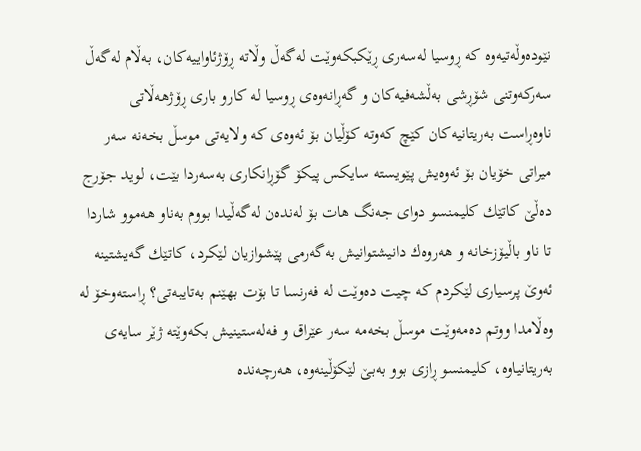نێوده‌وڵه‌تیه‌وه‌ كه‌ ڕوسیا له‌سه‌رى ڕێكبكه‌وێت له‌گه‌ڵ وڵاته‌ ڕۆژئاواییه‌كان، به‌ڵام له‌گه‌ڵ سه‌ركه‌وتنى شۆڕشى به‌ڵشه‌فیه‌كان و گه‌ڕانه‌وه‌ى ڕوسیا له‌ كارو بارى ڕۆژهه‌ڵاتى ناوه‌ڕاست به‌ریتانیه‌كان كێچ كه‌وته‌ كۆڵیان بۆ ئه‌وه‌ى كه‌ ولایه‌تى موسڵ بخه‌نه‌ سه‌ر میراتى خۆیان بۆ ئه‌وه‌یش پێویسته‌ سایكس پیكۆ گۆڕانكارى به‌سه‌ردا بێت، لوید جۆرج ده‌ڵێ كاتێك كلیمنسو دواى جه‌نگ هات بۆ له‌نده‌ن له‌گه‌ڵیدا بووم به‌ناو هه‌موو شاردا تا ناو باڵیۆزخانه‌ و هه‌روه‌ك دانیشتوانیش به‌گه‌رمى پێشوازیان لێكرد، كاتێك گه‌یشتینه‌ ئه‌وێ پرسیارى لێكردم كه‌ چیت ده‌وێت له‌ فه‌رنسا تا بۆت بهێنم به‌تایبه‌تى؟ ڕاسته‌وخۆ له‌ وه‌ڵامدا ووتم ده‌مه‌وێت موسڵ بخه‌مه‌ سه‌ر عێراق و فه‌له‌ستینیش بكه‌وێته‌ ژێر سایه‌ى به‌ریتانیاوه‌، كلیمنسو ڕازى بوو به‌بێ لێكۆڵینه‌وه‌، هه‌رچه‌نده‌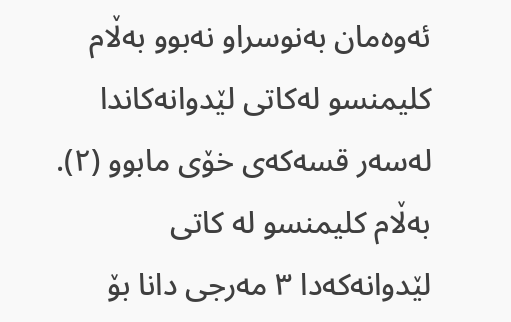ئه‌وه‌مان به‌نوسراو نه‌بوو به‌ڵام كلیمنسو له‌كاتى لێدوانه‌كاندا له‌سه‌ر قسه‌كه‌ى خۆى مابوو (٢). به‌ڵام كلیمنسو له‌ كاتى لێدوانه‌كه‌دا ٣ مه‌رجى دانا بۆ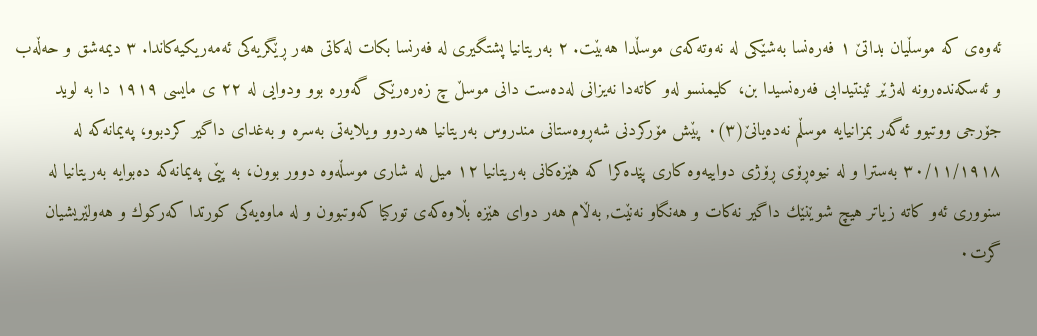ئه‌وه‌ى كه‌ موسڵیان بداتێ ١ فه‌ره‌نسا به‌شێكى له‌ نه‌وته‌كه‌ى موسڵدا هه‌بێت. ٢ به‌ریتانیا پشتگیرى له‌ فه‌رنسا بكات له‌كاتى هه‌ر ڕێگریه‌كى ئه‌مه‌ریكیه‌كاندا. ٣ دیمه‌شق و حه‌ڵه‌ب و ئه‌سكه‌نده‌رونه‌ له‌ژێر ئینتیدابى فه‌ره‌نسیدا بن، كلیمنسو له‌و كاته‌دا نه‌یزانى له‌ده‌ست دانى موسڵ چ زه‌ره‌رێكى گه‌وره‌ بوو ودوایى له‌ ٢٢ ى مایسى ١٩١٩ دا به‌ لوید جۆرجى ووتبوو ئه‌گه‌ر بمزانیایه‌ موسڵم نه‌ده‌یانێ(٣)٠ پێش مۆركردنى شه‌ڕوه‌ستانى مندروس به‌ریتانیا هه‌ردوو ویلایه‌تى به‌سره‌ و به‌غداى داگیر كردبوو، په‌یمانه‌كه‌ له‌ ٣٠/١١/١٩١٨ به‌سترا و له‌ نیوه‌ڕۆى ڕۆژى دواییه‌وه‌ كارى پێده‌كرا كه‌ هێزه‌كانى به‌ریتانیا ١٢ میل له‌ شارى موسڵه‌وه‌ دوور بوون، به‌ پێى په‌یمانه‌كه‌ ده‌بوایه‌ به‌ریتانیا له‌ سنوورى ئه‌و كاته‌ زیاتر هیچ شوێنێك داگیر نه‌كات و هه‌نگاو نه‌نێت, به‌ڵام هه‌ر دواى هێزه‌ بڵاوه‌كه‌ى توركیا كه‌وتبوون و له‌ ماوه‌یه‌كى كورتدا كه‌ركوك و هه‌ولێریشیان گرت٠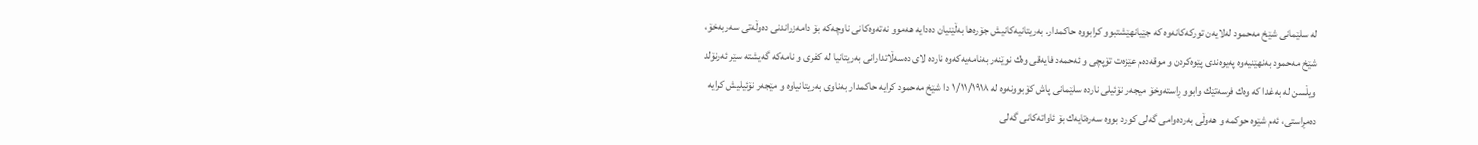له‌ سلێمانی شێخ مه‌حمود له‌لایه‌ن توركه‌كانه‌وه‌ كه‌ جێیانهێشتبوو كرابووه‌ حاكمدار. به‌ریتانیه‌كانیش جۆره‌ها به‌ڵێنیان ده‌دایه‌ هه‌موو نه‌ته‌وه‌كانى ناوچه‌كه‌ بۆ دامه‌زراندنى ده‌وڵه‌تى سه‌ربه‌خۆ، شێخ مه‌حمود به‌نهێنیه‌وه‌ په‌یوه‌ندى پێوه‌كردن و موقه‌ده‌م عێزه‌ت تۆپچى و ئه‌حمه‌د فایه‌قى وه‌ك نوێنه‌ر به‌نامه‌یه‌كه‌وه‌ نارده‌ لاى ده‌سه‌ڵاتدارانى به‌ریتانیا له‌ كفرى و نامه‌كه‌ گه‌یشته‌ سێر ئه‌رنۆلد ویڵسن له‌ به‌غدا كه‌ وه‌ك فرسه‌تێك وابوو ڕاسته‌وخۆ میجه‌ر نۆئیلى نارده‌ سلێمانى پاش كۆبوونه‌وه‌ له‌ ١/١١/١٩١٨ دا شێخ مه‌حمود كرایه‌ حاكمدار به‌ناوى به‌ریتانیاوه‌ و مێجه‌ر نۆئیلیش كرایه‌ ده‌مڕاستى، ئه‌م شێوه‌ حوكمه‌ و هه‌وڵى به‌رده‌وامى گه‌لى كورد بووه‌ سه‌ره‌تایه‌ك بۆ ئاواته‌كانى گه‌لى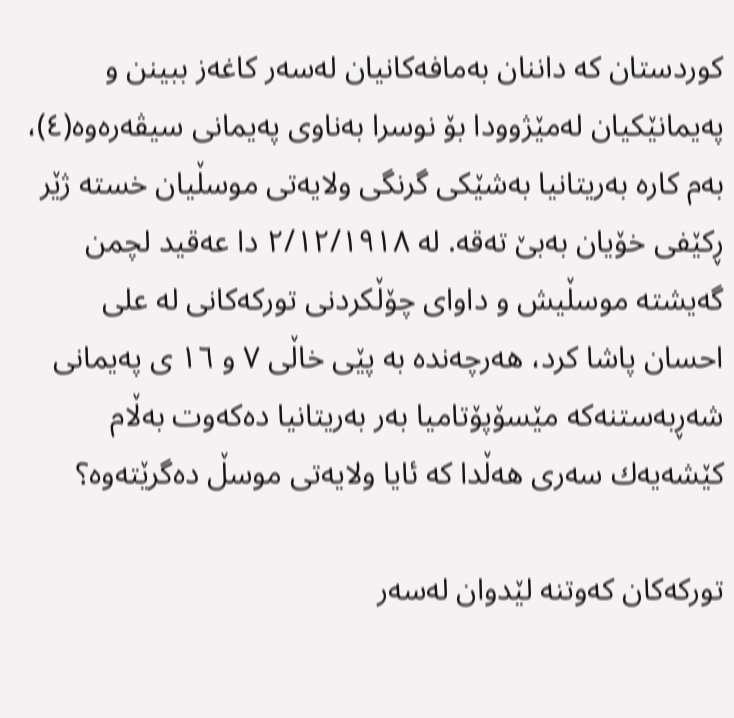كوردستان كه‌ داننان به‌مافه‌كانیان له‌سه‌ر كاغه‌ز ببینن و په‌یمانێكیان له‌مێژوودا بۆ نوسرا به‌ناوى په‌یمانى سیڤه‌ره‌وه‌(٤)، به‌م كاره‌ به‌ریتانیا به‌شێكى گرنگى ولایه‌تى موسڵیان خسته‌ ژێر ڕكێفى خۆیان به‌بێ ته‌قه‌. له‌ ٢/١٢/١٩١٨ دا عه‌قید لچمن گه‌یشته‌ موسڵیش و داواى چۆڵكردنى توركه‌كانى له‌ على احسان پاشا كرد، هه‌رچه‌نده‌ به‌ پێى خاڵى ٧ و ١٦ ى په‌یمانى شه‌ڕبه‌ستنه‌كه‌ مێسۆپۆتامیا به‌ر به‌ریتانیا ده‌كه‌وت به‌ڵام كێشه‌یه‌ك سه‌رى هه‌ڵدا كه‌ ئایا ولایه‌تى موسڵ ده‌گرێته‌وه‌؟

توركه‌كان كه‌وتنه‌ لێدوان له‌سه‌ر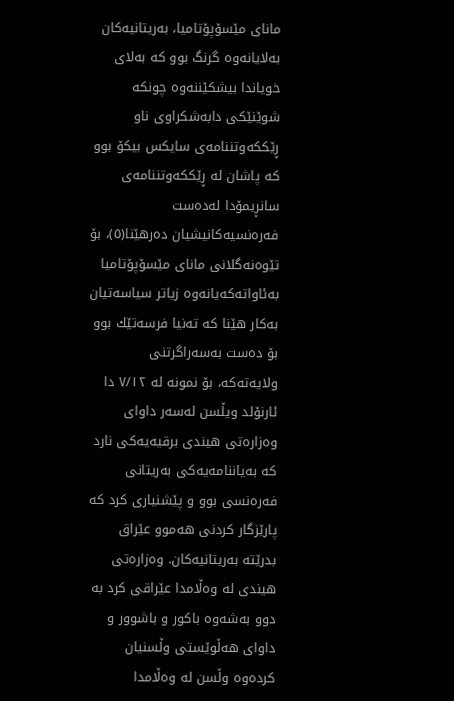ماناى مێسۆپۆتامیا، به‌ریتانیه‌كان به‌لایانه‌وه‌ گرنگ بوو كه‌ به‌لاى خویاندا بیشكێننه‌وه‌ چونكه‌ شوێنێكى دابه‌شكراوى ناو ڕێككه‌وتننامه‌ى سایكس بیكۆ بوو كه‌ پاشان له‌ ڕێككه‌وتننامه‌ى سانڕیمۆدا له‌ده‌ست فه‌ره‌نسیه‌كانیشیان ده‌رهێنا(٥)، بۆ تێوه‌نه‌گلانى‌ ماناى مێسۆپۆتامیا به‌ئاواته‌كه‌یانه‌وه‌ زیاتر سیاسه‌تیان به‌كار هێنا كه‌ ته‌نیا فرسه‌تێك بوو بۆ ده‌ست به‌سه‌راگرتنى ولایه‌ته‌كه‌، بۆ نمونه‌ له‌ ٧/١٢ دا ئارنۆلد ویڵسن له‌سه‌ر داواى وه‌زاره‌تى هیندى برقیه‌یه‌كى نارد كه‌ به‌یاننامه‌یه‌كى به‌ریتانى فه‌ره‌نسى بوو و پێشنیارى كرد كه‌ پارێزگار كردنى هه‌موو عێراق بدرێته‌ به‌ریتانیه‌كان. وه‌زاره‌تى هیندى له‌ وه‌ڵامدا عێراقى كرد به‌ دوو به‌شه‌وه‌ باكور و باشوور و داواى هه‌ڵوێستى وڵسنیان كرده‌وه‌ وڵسن له‌ وه‌ڵامدا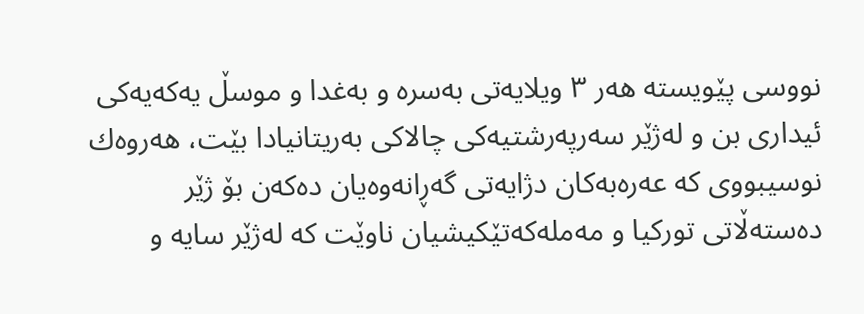نووسى پێویسته‌ هه‌ر ٣ ویلایه‌تى به‌سره‌ و به‌غدا و موسڵ یه‌كه‌یه‌كى ئیدارى بن و له‌ژێر سه‌رپه‌رشتیه‌كى چالاكى به‌ریتانیادا بێت، هه‌روه‌ك نوسیبووى كه‌ عه‌ره‌به‌كان دژایه‌تى گه‌ڕانه‌وه‌یان ده‌كه‌ن بۆ ژێر ده‌سته‌ڵاتى توركیا و مه‌مله‌كه‌تێكیشیان ناوێت كه‌ له‌ژێر سایه‌ و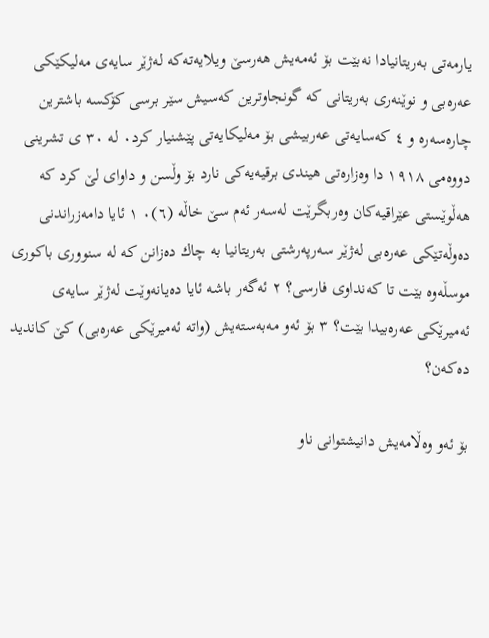یارمه‌تى به‌ریتانیادا نه‌بێت بۆ ئه‌مه‌یش هه‌رسێ ویلایه‌ته‌كه‌ له‌ژێر سایه‌ى مه‌لیكێكى عه‌ره‌بى و نوێنه‌رى به‌ریتانى كه‌ گونجاوترین كه‌سیش سێر برسى كۆكسه‌ باشترین چاره‌سه‌ره‌ و ٤ كه‌سایه‌تى عه‌ربیشى بۆ مه‌لیكایه‌تى پێشنیار كرد٠ له‌ ٣٠ ى تشرینى دووه‌مى ١٩١٨ دا وه‌زاره‌تى هیندى برقیه‌یه‌كى نارد بۆ وڵسن و داواى لێ كرد كه‌ هه‌ڵوێستى عێراقیه‌كان وه‌ربگرێت له‌سه‌ر ئه‌م سێ خاڵه‌ (٦)٠ ١ ئایا دامه‌زراندنى ده‌وڵه‌تێكى عه‌ره‌بى له‌ژێر سه‌رپه‌رشتى به‌ریتانیا به‌ چاك ده‌زانن كه‌ له‌ سنوورى باكورى موسڵه‌وه‌ بێت تا كه‌نداوى فارسى؟ ٢ ئه‌گه‌ر باشه‌ ئایا ده‌یانه‌وێت له‌ژێر سایه‌ى ئه‌میرێكى عه‌ره‌بیدا بێت؟ ٣ بۆ ئه‌و مه‌به‌سته‌یش (واته‌ ئه‌میرێكى عه‌ره‌بى) كێ كاندید ده‌كه‌ن؟

بۆ ئه‌و وه‌ڵامه‌یش دانیشتوانى ناو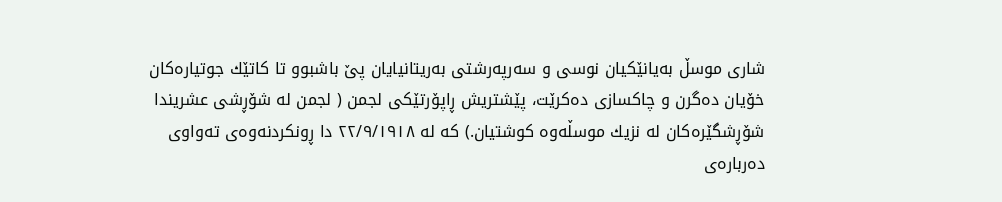شارى موسڵ به‌یانێكیان نوسى و سه‌رپه‌رشتى به‌ریتانیایان پێ باشبوو تا كاتێك جوتیاره‌كان خۆیان ده‌گرن و چاكسازى ده‌كرێت، پێشتریش ڕاپۆرتێكى لجمن ( لجمن له‌ شۆڕشى عشریندا شۆڕشگێره‌كان له‌ نزیك موسڵه‌وه‌ كوشتیان.) كه‌ له‌ ٢٢/٩/١٩١٨ دا ڕونكردنه‌وه‌ى ته‌واوى ده‌رباره‌ى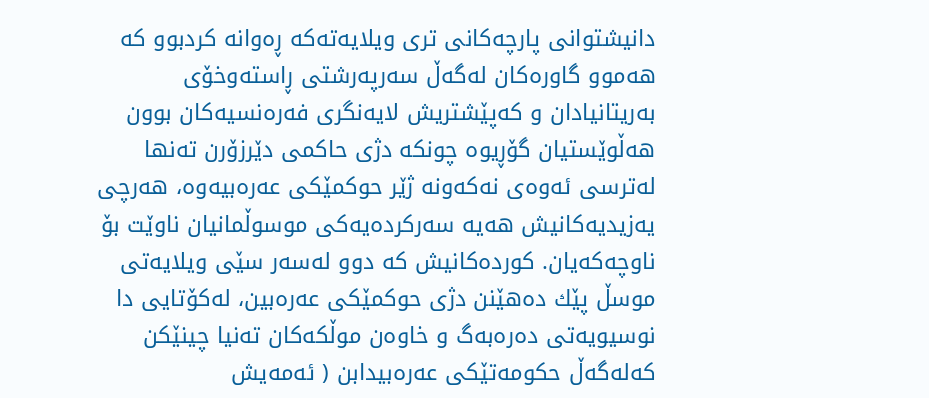دانیشتوانى پارچه‌كانى ترى ویلایه‌ته‌كه‌ ڕه‌وانه‌ كردبوو كه‌ هه‌موو گاوره‌كان له‌گه‌ڵ سه‌رپه‌رشتى ڕاسته‌وخۆى به‌ریتانیادان و كه‌پێشتریش لایه‌نگرى فه‌ره‌نسیه‌كان بوون هه‌ڵوێستیان گۆڕیوه‌ چونكه‌ دژى حاكمى دێرزۆرن ته‌نها له‌ترسى ئه‌وه‌ى نه‌كه‌ونه‌ ژێر حوكمێكى عه‌ره‌بیه‌وه‌، هه‌رچى یه‌زیدیه‌كانیش هه‌یه‌ سه‌ركرده‌یه‌كى موسوڵمانیان ناوێت بۆ ناوچه‌كه‌یان. كورده‌كانیش كه‌ دوو له‌سه‌ر سێى ویلایه‌تى موسڵ پێك ده‌هێنن دژى حوكمێكى عه‌ره‌بین، له‌كۆتایى دا نوسیویه‌تى ده‌ره‌به‌گ و خاوه‌ن موڵكه‌كان ته‌نیا چینێكن كه‌له‌گه‌ڵ حكومه‌تێكى عه‌ره‌بیدابن ( ئه‌مه‌یش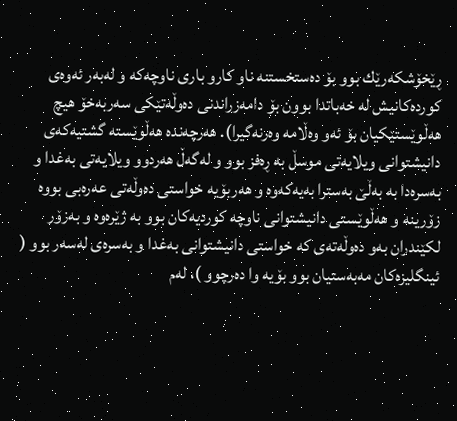ڕێخۆشكه‌رێك بوو بۆ ده‌ستخستنه‌ ناو كارو بارى ناوچه‌كه‌ و له‌به‌ر ئه‌وه‌ى كورده‌كانیش له‌ خه‌باتدا بوون بۆ دامه‌زراندنى ده‌وڵه‌تێكى سه‌ربه‌خۆ هیچ هه‌ڵوێستێكیان بۆ ئه‌و وه‌ڵامه‌ وه‌رنه‌گیرا). هه‌رچه‌نده‌ هه‌ڵوێسته‌ گشتیه‌كه‌ى دانیشتوانى ویلایه‌تى موسڵ به‌ ڕه‌فز بوو و له‌گه‌ڵ هه‌ردوو ویلایه‌تى به‌غدا و به‌سره‌دا به‌ به‌ڵێ به‌سترا به‌یه‌كه‌وه‌ و هه‌ربۆیه‌ خواستى ده‌وڵه‌تى عه‌ره‌بى بووه‌ زۆرینه‌ و هه‌ڵوێستى دانیشتوانى ناوچه‌ كوردیه‌كان بوو به‌ ژێره‌وه‌ و به‌زۆر لكێندران به‌و ده‌وڵه‌ته‌ى كه‌ خواستى دانیشتوانى به‌غدا و به‌سره‌ى له‌سه‌ر بوو ( ئینگلیزه‌كان مه‌به‌ستیان بوو بۆیه‌ وا ده‌رچوو )، له‌م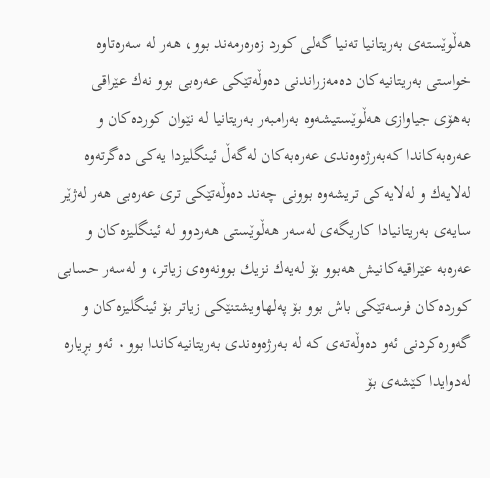هه‌ڵوێسته‌ى به‌ریتانیا ته‌نیا گه‌لى كورد زه‌ره‌رمه‌ند بوو، هه‌ر له‌ سه‌ره‌تاوه‌ خواستى به‌ریتانیه‌كان ده‌مه‌زراندنى ده‌وڵه‌تێكى عه‌ره‌بى بوو نه‌ك عێراقى به‌هۆى جیاوازى هه‌ڵوێستیشه‌وه‌ به‌رامبه‌ر به‌ریتانیا له‌ نێوان كورده‌كان و عه‌ره‌به‌كاندا كه‌به‌رژه‌وه‌ندى عه‌ره‌به‌كان له‌گه‌ڵ ئینگلیزدا یه‌كى ده‌گرته‌وه‌ له‌لایه‌ك و له‌لایه‌كى تریشه‌وه‌ بوونى چه‌ند ده‌وڵه‌تێكى ترى عه‌ره‌بى هه‌ر له‌ژێر سایه‌ى به‌ریتانیادا كاریگه‌ى له‌سه‌ر هه‌ڵوێستى هه‌ردوو له‌ ئینگلیزه‌كان و عه‌ره‌به‌ عێراقیه‌كانیش هه‌بوو بۆ له‌یه‌ك نزیك بوونه‌وه‌ى زیاتر، و له‌سه‌ر حسابى كورده‌كان فرسه‌تێكى باش بوو بۆ په‌لهاویشتنێكى زیاتر بۆ ئینگلیزه‌كان و گه‌وره‌كردنى ئه‌و ده‌وڵه‌ته‌ى كه‌ له‌ به‌رژه‌وه‌ندى به‌ریتانیه‌كاندا بوو٠ ئه‌و بڕیاره‌ له‌دوایدا كێشه‌ى بۆ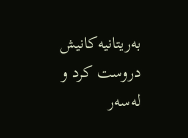به‌ریتانیه‌كانیش دروست كرد و له‌سه‌ر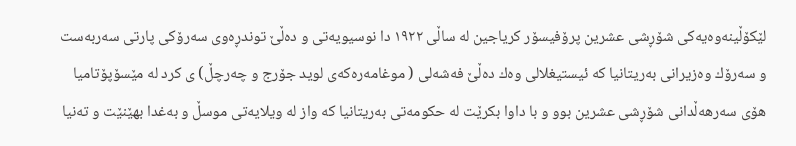لێكۆڵینه‌وه‌یه‌كى شۆڕشى عشرین پرۆفیسۆر كریاجین له‌ ساڵى ١٩٢٢ دا نوسیویه‌تى و ده‌ڵێ توندڕه‌وى سه‌رۆكى پارتى سه‌ربه‌ست و سه‌رۆك وه‌زیرانى به‌ریتانیا كه‌ ئیستیغلالى وه‌ك ده‌ڵێ فه‌شه‌لى ( موغامه‌ره‌كه‌ى لوید جۆرج و چه‌رچڵ) ى كرد له‌ مێسۆپۆتامیا هۆى سه‌رهه‌ڵدانى شۆڕشى عشرین بوو و با داوا بكرێت له‌ حكومه‌تى به‌ریتانیا كه‌ واز له‌ ویلایه‌تى موسڵ و به‌غدا بهێنێت و ته‌نیا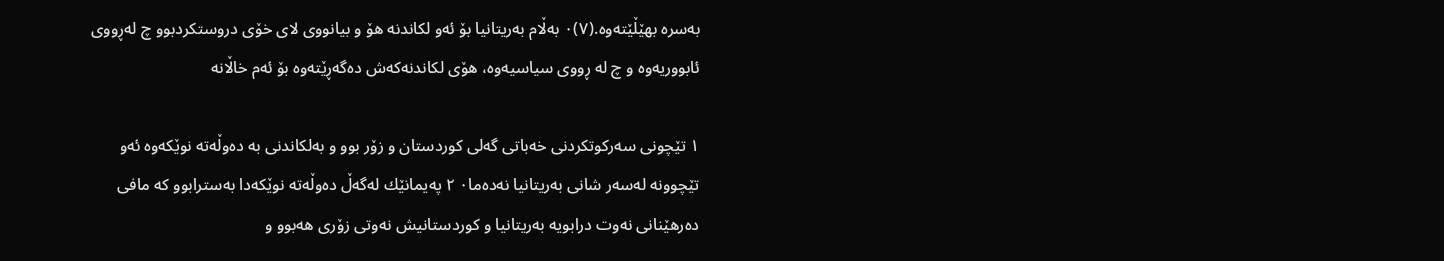به‌سره‌ بهێڵێته‌وه‌.(٧)٠ به‌ڵام به‌ریتانیا بۆ ئه‌و لكاندنه‌ هۆ و بیانووى لاى خۆى دروستكردبوو چ له‌ڕووى ئابووریه‌وه‌ و چ له‌ ڕووى سیاسیه‌وه‌، هۆى لكاندنه‌كه‌ش ده‌گه‌ڕێته‌وه‌ بۆ ئه‌م خاڵانه‌

١ تێچونى سه‌ركوتكردنى خه‌باتى گه‌لى كوردستان و زۆر بوو و به‌لكاندنى به‌ ده‌وڵه‌ته‌ نوێكه‌وه‌ ئه‌و تێچوونه‌ له‌سه‌ر شانى به‌ریتانیا نه‌ده‌ما٠ ٢ په‌یمانێك له‌گه‌ڵ ده‌وڵه‌ته‌ نوێكه‌دا به‌سترابوو كه‌ مافى ده‌رهێنانى نه‌وت درابویه‌ به‌ریتانیا و كوردستانیش نه‌وتى زۆرى هه‌بوو و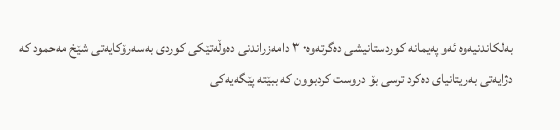به‌لكاندنیه‌وه‌ ئه‌و په‌یمانه‌ كوردستانیشى ده‌گرته‌وه‌٠ ٣ دامه‌زراندنى ده‌وڵه‌تێكى كوردى به‌سه‌رۆكایه‌تى شێخ مه‌حمود كه‌ دژایه‌تى به‌ریتانیاى ده‌كرد ترسى بۆ دروست كردبوون كه‌ ببێته‌ پێگه‌یه‌كى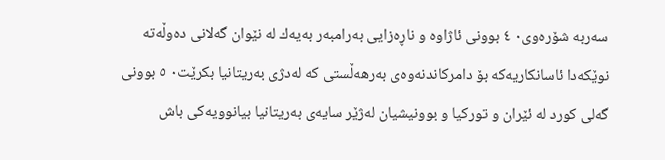سه‌ربه‌ شۆره‌وى٠ ٤ بوونى ئاژاوه‌ و ناڕه‌زایى به‌رامبه‌ر به‌یه‌ك له‌ نێوان گه‌لانى ده‌وڵه‌ته‌ نوێكه‌دا ئاسانكاریه‌كه‌ بۆ دامركاندنه‌وه‌ى به‌رهه‌ڵستى كه‌ له‌دژى به‌ریتانیا بكرێت٠ ٥ بوونى گه‌لى كورد له‌ ئێران و توركیا و بوونیشیان له‌ژێر سایه‌ى به‌ریتانیا بیانوویه‌كى باش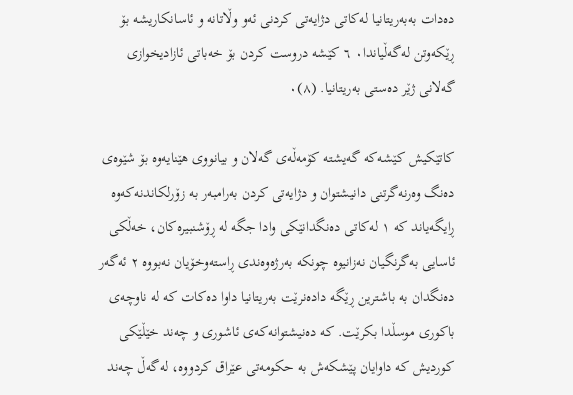ده‌دات به‌به‌ریتانیا له‌كاتى دژایه‌تى كردنى ئه‌و وڵاتانه‌ و ئاسانكاریشه‌ بۆ ڕێكه‌وتن له‌گه‌ڵیاندا٠ ٦ كێشه‌ دروست كردن بۆ خه‌باتى ئازادیخوازى گه‌لانى ژێر ده‌ستى به‌ریتانیا. (٨)٠

كاتێكیش كێشه‌كه‌ گه‌یشته‌ كۆمه‌ڵه‌ى گه‌لان و بیانووى هێنایه‌وه‌ بۆ شێوه‌ى ده‌نگ وه‌رنه‌گرتنى دانیشتوان و دژایه‌تى كردن به‌رامبه‌ر به‌ زۆرلكاندنه‌كه‌وه‌ ڕایگه‌یاند كه‌ ١ له‌كاتى ده‌نگدانێكى وادا جگه‌ له‌ ڕۆشنبیره‌كان، خه‌ڵكى ئاسایى به‌گرنگیان نه‌زانیوه‌ چونكه‌ به‌رژه‌وه‌ندى ڕاسته‌وخۆیان نه‌بووه‌ ٢ ئه‌گه‌ر ده‌نگدان به‌ باشترین ڕێگه‌ داده‌نرێت به‌ریتانیا داوا ده‌كات كه‌ له‌ ناوچه‌ى باكورى موسڵدا بكرێت. كه‌ ده‌نیشتوانه‌كه‌ى ئاشورى و چه‌ند خێڵێكى كوردیش كه‌ داوایان پێشكه‌ش به‌ حكومه‌تى عێراق كردووه‌، له‌گه‌ڵ چه‌ند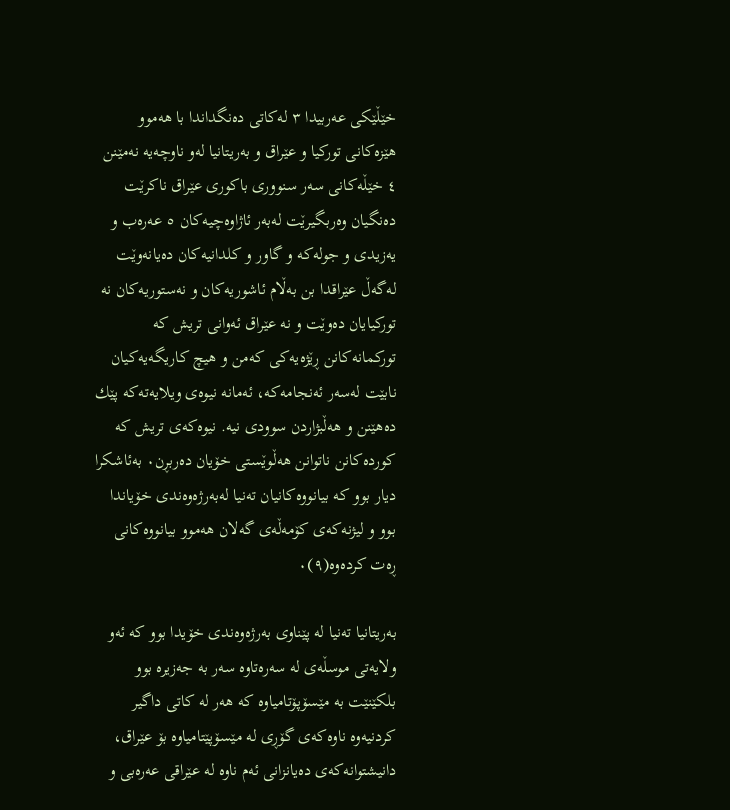خێڵێكى عه‌ربیدا ٣ له‌كاتى ده‌نگداندا با هه‌موو هێزه‌كانى توركیا و عێراق و به‌ریتانیا له‌و ناوچه‌یه‌ نه‌مێنن ٤ خێڵه‌كانى سه‌ر سنوورى باكورى عێراق ناكرێت ده‌نگیان وه‌ربگیرێت له‌به‌ر ئاژاوه‌چیه‌كان ٥ عه‌ره‌ب و یه‌زیدى و جوله‌كه‌ و گاور و كلدانیه‌كان ده‌یانه‌وێت له‌گه‌ڵ عێراقدا بن به‌ڵام ئاشوریه‌كان و نه‌ستوریه‌كان نه‌ توركیایان ده‌وێت و نه‌ عێراق ئه‌وانى تریش كه‌ توركمانه‌كانن ڕێژه‌یه‌كى كه‌من و هیچ كاریگه‌یه‌كیان نابێت له‌سه‌ر ئه‌نجامه‌كه‌، ئه‌مانه‌ نیوه‌ى ویلایه‌ته‌كه‌ پێك ده‌هێنن و هه‌ڵبژاردن سوودى نیه‌. نیوه‌كه‌ى تریش كه‌ كورده‌كانن ناتوانن هه‌ڵوێستى خۆیان ده‌ربڕن٠ به‌ئاشكرا دیار بوو كه‌ بیانووه‌كانیان ته‌نیا له‌به‌رژه‌وه‌ندى خۆیاندا بوو و لیژنه‌كه‌ى كۆمه‌ڵه‌ى گه‌لان هه‌موو بیانووه‌كانى ڕه‌ت كرده‌وه‌(٩)٠

به‌ریتانیا ته‌نیا له‌ پێناوى به‌رژه‌وه‌ندى خۆیدا بوو كه‌ ئه‌و ولایه‌تى موسڵه‌ى له‌ سه‌ره‌تاوه‌ سه‌ر به‌ جه‌زیره‌ بوو بلكێنێت به‌ مێسۆپۆتامیاوه‌ كه‌ هه‌ر له‌ كاتى داگیر كردنیه‌وه‌ ناوه‌كه‌ى گۆڕى له‌ مێسۆپێتامیاوه‌ بۆ عێراق، دانیشتوانه‌كه‌ى ده‌یانزانى ئه‌م ناوه‌ له‌ عێراقى عه‌ره‌بى و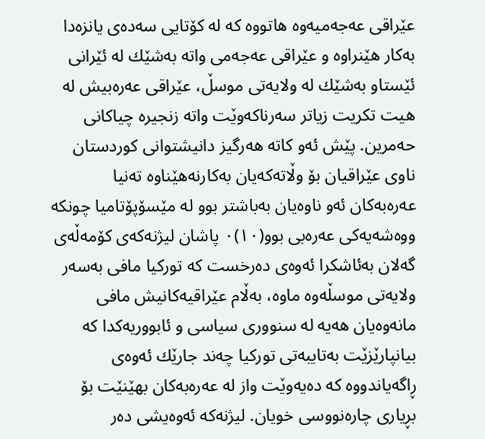عێراقى عه‌جه‌میه‌وه‌ هاتووه‌ كه‌ له‌ كۆتایى سه‌ده‌ى یانزه‌دا به‌كار هێنراوه‌ و عێراقى عه‌جه‌مى واته‌ به‌شێك له‌ ئێرانى ئێستاو به‌شێك له‌ ولایه‌تى موسڵ، عێراقى عه‌ره‌بیش له‌ هیت تكریت زیاتر سه‌رناكه‌وێت واته‌ زنجیره‌ چیاكانى حه‌مرین. پێش ئه‌و كاته‌ هه‌رگیز دانیشتوانى كوردستان ناوى عێراقیان بۆ وڵاته‌كه‌یان به‌كارنه‌هێناوه‌ ته‌نیا عه‌ره‌به‌كان ئه‌و ناوه‌یان به‌باشتر بوو له‌ مێسۆپۆتامیا چونكه‌ ووه‌شه‌یه‌كى عه‌ره‌بى بوو(١٠)٠ پاشان لیژنه‌كه‌ى كۆمه‌ڵه‌ى گه‌لان به‌ئاشكرا ئه‌وه‌ى‌ ده‌رخست كه‌ توركیا مافى به‌سه‌ر ولایه‌تى موسڵه‌وه‌ ماوه‌، به‌ڵام عێراقیه‌كانیش مافى مانه‌وه‌یان هه‌یه‌ له‌ سنوورى سیاسى و ئابووریه‌كدا كه‌ بیانپارێزێت به‌تایبه‌تى توركیا چه‌ند جارێك ئه‌وه‌ى ڕاگه‌یاندووه‌ كه‌ ده‌یه‌وێت واز له‌ عه‌ره‌به‌كان بهێنێت بۆ بڕیارى چاره‌نووسى خویان. لیژنه‌كه‌ ئه‌وه‌یشى ده‌ر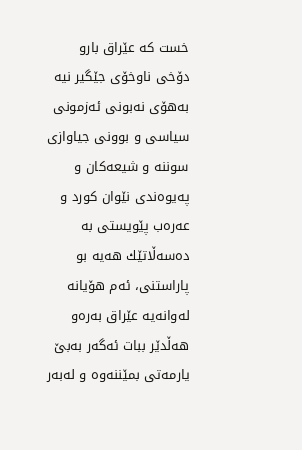خست كه‌ عێراق بارو دۆخى ناوخۆى جێگیر نیه‌ به‌هۆى نه‌بونى ئه‌زمونى سیاسى و بوونى جیاوازى سوننه‌ و شیعه‌كان و په‌یوه‌ندى نێوان كورد و عه‌ره‌ب پێویستى به‌ ده‌سه‌ڵاتێك هه‌یه‌ بو پاراستنى، ئه‌م هۆیانه‌ له‌وانه‌یه‌ عێراق به‌ره‌و هه‌ڵدێر ببات ئه‌گه‌ر به‌بێ یارمه‌تى بمێننه‌وه‌ و له‌به‌ر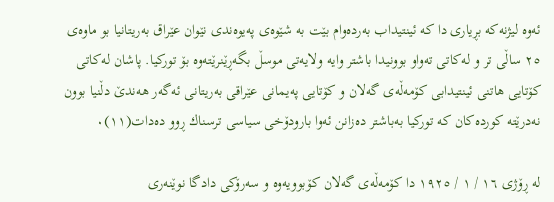ئه‌وه‌ لیژنه‌كه‌ بڕیارى دا كه‌ ئینتیداب به‌رده‌وام بێت به‌ شێوه‌ى په‌یوه‌ندى نێوان عێراق به‌ریتانیا بو ماوه‌ى ٢٥ ساڵى تر و له‌كاتى ته‌واو بوونیدا باشتر وایه‌ ولایه‌تى موسڵ بگه‌ڕێنرێته‌وه‌ بۆ توركیا. پاشان له‌كاتى كۆتایى هاتنى ئینتیدابى كۆمه‌ڵه‌ى گه‌لان و كۆتایى په‌یمانى عێراقى به‌ریتانى ئه‌گه‌ر هه‌ندێ دڵنیا بوون نه‌درێته‌ كورده‌كان كه‌ توركیا به‌باشتر ده‌زانن ئه‌وا بارودۆخى سیاسى ترسناك ڕوو ده‌دات(١١)٠

له‌ ڕۆژى ١٦ / ١ / ١٩٢٥ دا كۆمه‌ڵه‌ى گه‌لان كۆبوویه‌وه‌ و سه‌رۆكى دادگا نوێنه‌رى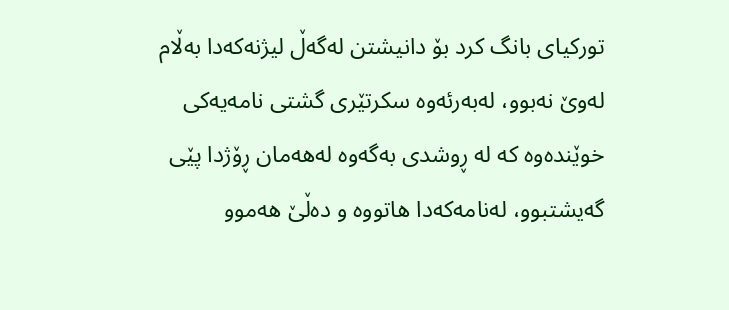توركیاى بانگ كرد بۆ دانیشتن له‌گه‌ڵ لیژنه‌كه‌دا به‌ڵام له‌وێ نه‌بوو، له‌به‌رئه‌وه‌ سكرتێرى گشتى نامه‌یه‌كى خوێنده‌وه‌ كه‌ له‌ ڕوشدى به‌گه‌وه‌ له‌هه‌مان ڕۆژدا پێى گه‌یشتبوو، له‌نامه‌كه‌دا هاتووه‌ و ده‌ڵێ هه‌موو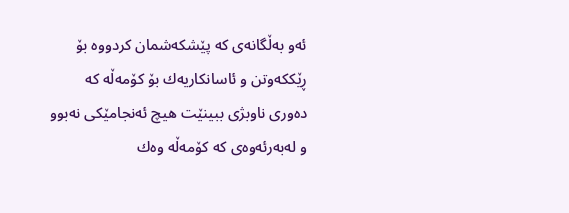ئه‌و به‌ڵگانه‌ى كه‌ پێشكه‌شمان كردووه‌ بۆ ڕێككه‌وتن و ئاسانكاریه‌ك بۆ كۆمه‌ڵه‌ كه‌ ده‌ورى ناوبژى ببینێت هیچ ئه‌نجامێكى نه‌بوو و له‌به‌رئه‌وه‌ى كه‌ کۆمه‌ڵه‌ وه‌ك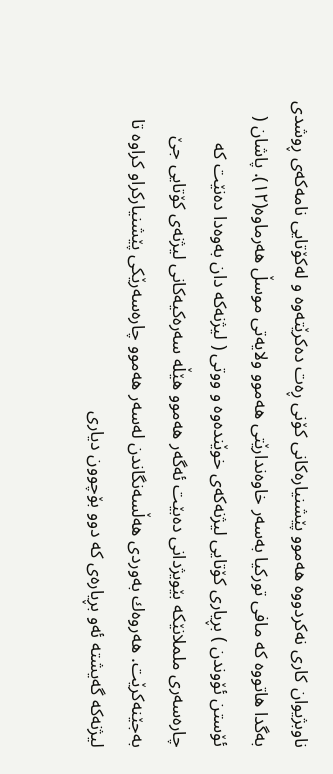ناوبژیوان كارى نه‌كردووه‌ هه‌موو پێشنیاره‌كانى كۆنى ڕه‌ت ده‌كرێته‌وه‌ و له‌كۆتایى نامه‌كه‌ى ڕوشدى به‌گدا هاتووه‌ كه‌ مافى توركیا به‌سه‌ر خاوه‌ندارێتى هه‌موو ولایه‌تى موسڵ هه‌رماوه‌(١٢). پاشان ( ئۆستن ئۆوندن ) بڕیارى كۆتایى لیژنه‌كه‌ى خوێنده‌وه‌ و ووتى ( لیژنه‌كه‌ دان به‌وه‌دا ده‌نێت كه‌ چاره‌سه‌رى ململانێكه‌ بێویژدانى ده‌بێت ئه‌گه‌ر هه‌موو هێڵه‌ سه‌ره‌كیه‌كانى لیژنه‌ى كۆتایى جێ به‌جێنه‌كرێت. هه‌روه‌ك به‌وردى هه‌ڵسه‌نگاندن له‌سه‌ر هه‌موو چاره‌سه‌رێكى پێشنیاركراو كراوه‌ تا لیژنه‌كه‌ گه‌یشته‌ ئه‌و بڕیاره‌ى كه‌ دوو بۆچوون دیارى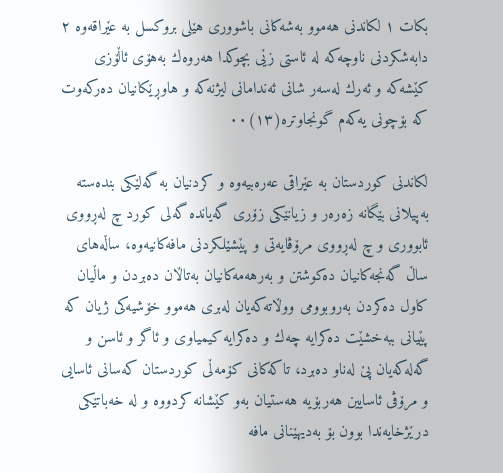بكات ١ لكاندنى هه‌موو به‌شه‌كانى‌ باشوورى هێلى بروكسل به‌ عێراقه‌وه‌ ٢ دابه‌شكردنى ناوچه‌كه‌ له‌ ئاستى زێى بچوكدا هه‌روه‌ك به‌هۆى ئاڵۆزى كێشه‌كه‌ و ئه‌رك له‌سه‌ر شانى ئه‌ندامانى لیژنه‌كه‌ و هاوڕێكانیان ده‌ركه‌وت كه‌ بۆچونى یه‌كه‌م گونجاوتره‌(١٣)٠٠

لكاندنى كوردستان به‌ عێراقى عه‌ره‌بیه‌وه‌ و كردنیان به‌ گه‌لێكى بنده‌سته‌ به‌پیلانى بێگانه‌ زه‌ره‌ر و زیانێكى زۆرى گه‌یانده‌ گه‌لى كورد چ له‌ڕووى ئابوورى و چ له‌ڕووى مرۆڤایه‌تى و پێشێلكردنى مافه‌كانیه‌وه‌، ساڵه‌هاى ساڵ گه‌نجه‌كانیان ده‌كوشتن و به‌رهه‌مه‌كانیان به‌تاڵان ده‌بردن و ماڵیان كاول ده‌كردن به‌روبوومى ووڵاته‌كه‌یان له‌برى هه‌موو خۆشیه‌كى ژیان كه‌ پێیانى ببه‌خشێت ده‌كرایه‌ چه‌ك و ده‌كرایه‌ كیمیاوى و ئاگر و ئاسن و گه‌له‌كه‌یان پێ له‌ناو ده‌برد، تاكه‌كانى كۆمه‌ڵى كوردستان كه‌سانى ئاسایى و مرۆڤى ئاسایین هه‌ربۆیه‌ هه‌ستیان به‌و كێشانه‌ كردووه‌ و له‌ خه‌باتێكى درێژخایه‌ندا بوون بۆ به‌دیهێنانى مافه‌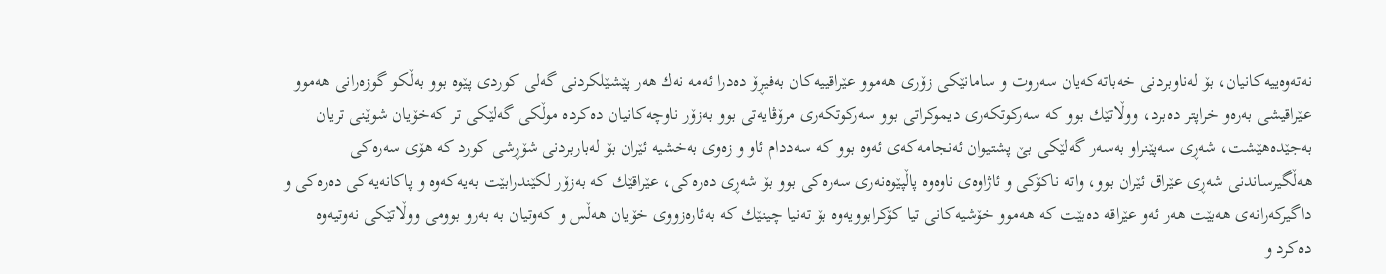نه‌ته‌وه‌ییه‌كانیان، بۆ له‌ناوبردنى خه‌باته‌كه‌یان سه‌روت و سامانێكى زۆرى هه‌موو عێراقییه‌كان به‌فیڕۆ ده‌درا ئه‌مه‌ نه‌ك هه‌ر پێشێلكردنى گه‌لى كوردى پێوه‌ بوو به‌ڵكو گوزه‌رانى هه‌موو عێراقیشى به‌ره‌و خراپتر ده‌برد، ووڵاتێك بوو كه‌ سه‌ركوتكه‌رى دیموكراتى بوو سه‌ركوتكه‌رى مرۆڤایه‌تى بوو به‌زۆر ناوچه‌كانیان ده‌كرده‌ موڵكى گه‌لێكى تر كه‌خۆیان شوێنى تریان به‌جێده‌هێشت، شه‌ڕى سه‌پێنراو به‌سه‌ر گه‌لێكى بێ پشتیوان ئه‌نجامه‌كه‌ى ئه‌وه‌ بوو كه‌ سه‌ددام ئاو و زه‌وى به‌خشیه‌ ئێران بۆ له‌باربردنى شۆڕشى كورد كه‌ هۆى سه‌ره‌كى هه‌ڵگیرساندنى شه‌ڕى عێراق ئێران بوو، واته‌ ناكۆكى و ئاژاوه‌ى ناوه‌وه‌ پاڵپێوه‌نه‌رى سه‌ره‌كى بوو بۆ شه‌ڕى ده‌ره‌كى، عێراقێك كه‌ به‌زۆر لكێندرابێت به‌یه‌كه‌وه‌ و پاكانه‌یه‌كى ده‌ره‌كى و داگیركه‌رانه‌ى هه‌بێت هه‌ر ئه‌و عێراقه‌ ده‌بێت كه‌ هه‌موو خۆشیه‌كانى تیا كۆكرابوویه‌وه‌ بۆ ته‌نیا چینێك كه‌ به‌ئاره‌زووى خۆیان هه‌ڵس و كه‌وتیان به‌ به‌رو بوومى ووڵاتێكى نه‌وتیه‌وه‌ ده‌كرد و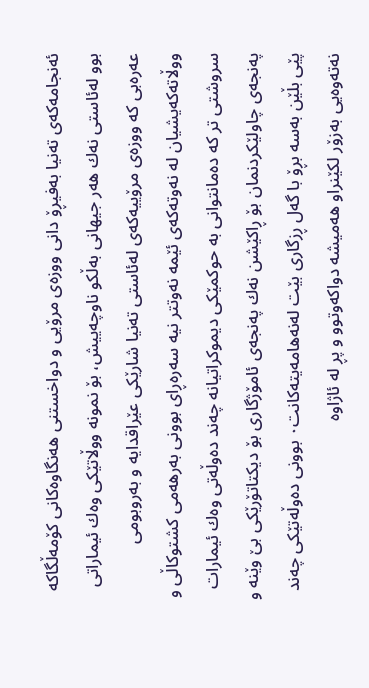ئه‌نجامه‌كه‌ى ته‌نیا به‌فیڕۆ دانى ووزه‌ى مرۆیى و دواخستنى هه‌نگاوه‌كانى كۆمه‌ڵگاكه‌ بوو له‌ئاستى نه‌ك هه‌ر جیهانى به‌ڵكو ناوچه‌ییش، بۆ نمونه‌ ووڵاتێكى وه‌ك ئیماراتى عه‌ره‌بى كه‌ ووزه‌ى مرۆییه‌كه‌ى له‌ئاستى ته‌نیا شارێكى عێراقدایه‌ و به‌روبومى ووڵاته‌كه‌یشیان له‌ نه‌وته‌كه‌ى ئێمه‌ نه‌وتتر نیه‌ سه‌ره‌ڕاى بوونى به‌رهه‌مى كشتوكاڵى و سروشتى تر كه‌ ده‌مانتوانى به‌ حوكمێكى دیموكراتیانه‌ چه‌ند ده‌وڵه‌تى وه‌ك ئیمارات په‌نجه‌ى چاولێكردنمان بۆ ڕاكێشن نه‌ك په‌نجه‌ى ئامۆژگارى بۆ دیكتاتۆرێكى بێ وێنه‌ و پێى بڵێن به‌سه‌ بڕۆ با گه‌ل ڕزگارى بێت له‌نه‌هامه‌یته‌كانت٠ بوونى ده‌وڵه‌تێكى چه‌ند نه‌ته‌وه‌یى به‌زۆر لكێنراو هه‌میشه‌ دواكه‌وتوو و پڕ له‌ ئاژاوه‌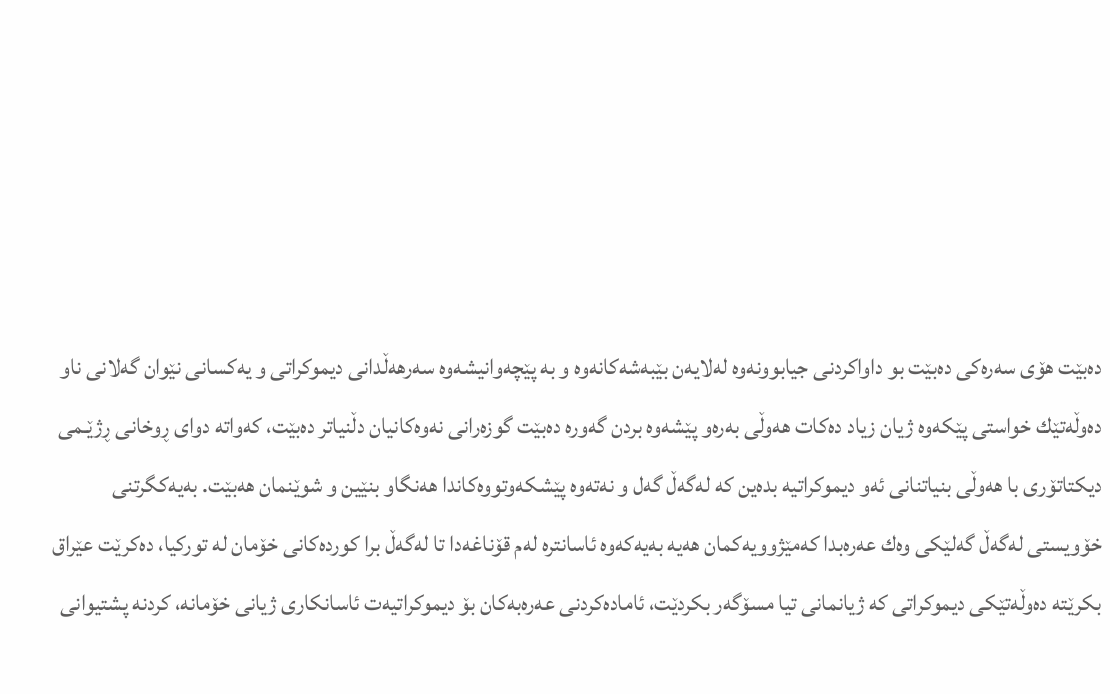ده‌بێت هۆى سه‌ره‌كى ده‌بێت بو داواكردنى جیابوونه‌وه‌ له‌لایه‌ن بێبه‌شه‌كانه‌وه‌ و به‌ پێچه‌وانیشه‌وه‌ سه‌رهه‌ڵدانى دیموكراتى و یه‌كسانى نێوان گه‌لانى ناو ده‌وڵه‌تێك خواستى پێكه‌وه‌ ژیان زیاد ده‌كات هه‌وڵى به‌ره‌و پێشه‌وه‌ بردن گه‌وره‌ ده‌بێت گوزه‌رانى نه‌وه‌كانیان دڵنیاتر ده‌بێت، كه‌واته‌ دواى ڕوخانى ڕژێـمى دیكتاتۆرى با هه‌وڵى بنیاتنانى ئه‌و دیموكراتیه‌ بده‌ین كه‌ له‌گه‌ڵ گه‌ل و نه‌ته‌وه‌ پێشكه‌وتووه‌كاندا هه‌نگاو بنێین و شوێنمان هه‌بێت. به‌یه‌كگرتنى خۆویستى له‌گه‌ڵ گه‌لێكى وه‌ك عه‌ره‌بدا كه‌مێژوویه‌كمان هه‌یه‌ به‌یه‌كه‌وه‌ ئاسانتره‌ له‌م قۆناغه‌دا تا له‌گه‌ڵ برا كورده‌كانى خۆمان له‌ توركیا، ده‌كرێت عێراق بكرێته‌ ده‌وڵه‌تێكى دیموكراتى كه‌ ژیانمانى تیا مسۆگه‌ر بكردێت، ئاماده‌كردنى عه‌ره‌به‌كان بۆ دیموكراتیه‌ت ئاسانكارى ژیانى خۆمانه‌، كردنه‌ پشتیوانى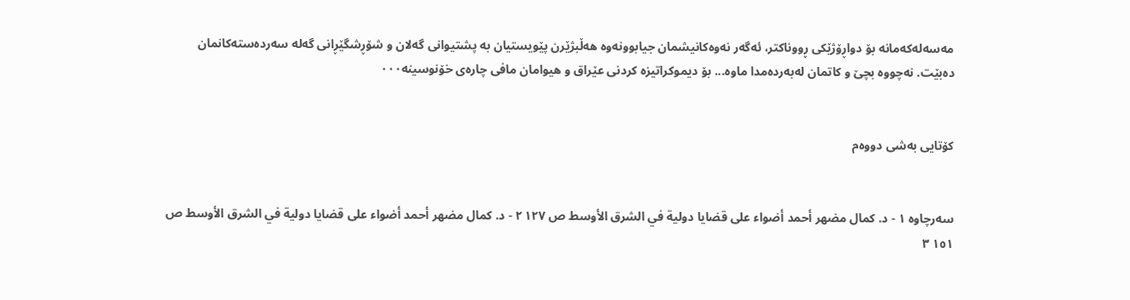مه‌سه‌له‌كه‌مانه‌ بۆ دواڕۆژێكى ڕووناكتر، ئه‌گه‌ر نه‌وه‌كانیشمان جیابوونه‌وه‌ هه‌ڵبژێرن پێویستیان به‌ پشتیوانى گه‌لان و شۆڕشگێڕانى گه‌له‌ سه‌رده‌سته‌كانمان ده‌بێت. نه‌چووه‌ بچێ و كاتمان له‌به‌رده‌مدا ماوه‌... بۆ دیموكراتیزه‌ كردنى عێراق و هیوامان مافى چاره‌ى خۆنوسینه‌٠٠٠


كۆتایى به‌شى دووه‌م


سه‌رچاوه‌ ١ - د. كمال مضهر أحمد أضواء على قضایا دولیة في الشرق الأوسط ص ١٢٧ ٢ - د. كمال مضهر أحمد أضواء على قضایا دولیة في الشرق الأوسط ص ١٥١ ٣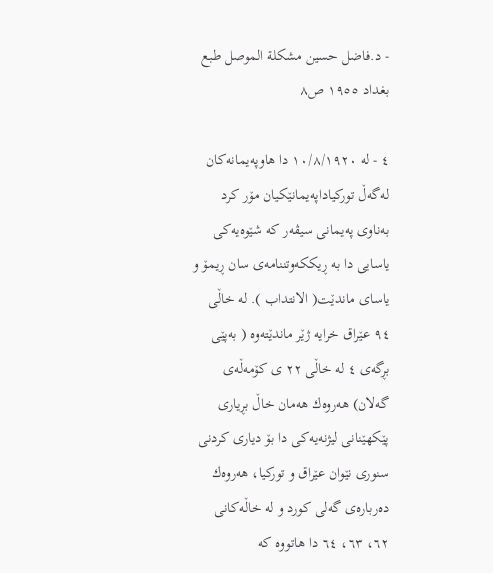- د.فاضل حسین مشكلة الموصل طبع بغداد ١٩٥٥ ص٨

٤ - له‌ ١٠/٨/١٩٢٠ دا هاوپه‌یمانه‌كان له‌گه‌ڵ توركیاداپه‌یمانێكیان مۆر كرد به‌ناوى په‌یمانى سیڤه‌ر كه‌ شێوه‌یه‌كى یاسایى دا به‌ ڕيككه‌وتننامه‌ى سان ڕیمۆ و یاساى ماندێت( الانتداب ). له‌ خاڵى ٩٤ عێراق خرایه‌ ژێر ماندێته‌وه‌ ( به‌پێى بڕگه‌ى ٤ له‌ خاڵى ٢٢ ى كۆمه‌ڵه‌ى گه‌لان) هه‌روه‌ك هه‌مان خاڵ بڕیارى پێكهێنانى لیژنه‌یه‌كى دا بۆ دیارى كردنى سنورى نێوان عێراق و توركیا، هه‌روه‌ك ده‌رباره‌ى گه‌لى كورد و له‌ خاڵه‌كانى ٦٢، ٦٣، ٦٤ دا هاتووه‌ كه‌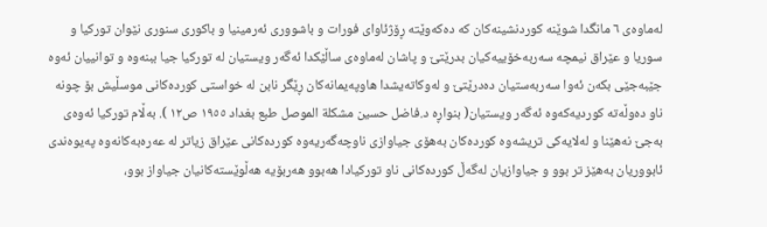له‌ماوه‌ى ٦ مانگدا شوێنه‌ كوردنشینه‌كان كه‌ ده‌كه‌وێته‌ ڕۆژئاواى فورات و باشوورى ئه‌رمینیا و باكورى سنورى نێوان توركیا و سوریا و عێراق نیمچه‌ سه‌ربه‌خۆییه‌كیان بدرێتێ و پاشان له‌ماوه‌ى ساڵێكدا ئه‌گه‌ر ویستیان له‌ توركیا جیا ببنه‌وه‌ و توانییان ئه‌وه‌ جێبه‌جێى بكه‌ن ئه‌وا سه‌ربه‌ستیان ده‌درێتێ و له‌وكاته‌یشدا هاوپه‌یمانه‌كان ڕێگر نابن له‌ خواستى كورده‌كانى موسڵیش بۆ چونه‌ ناو ده‌وڵه‌ته‌ كوردیه‌كه‌وه‌ ئه‌گه‌ر ویستیان( بنواڕه‌ د.فاضل حسین مشكلة الموصل طبع بغداد ١٩٥٥ ص١٢ ). به‌ڵام توركیا ئه‌وه‌ى به‌جێ نه‌هێنا و له‌لایه‌كى تریشه‌وه‌ كورده‌كان به‌هۆى جیاوازى ناوچه‌گه‌ریه‌وه‌ كورده‌كانى عێراق زیاتر له‌ عه‌ره‌به‌كانه‌وه‌ په‌یوه‌ندى ئابووریان به‌هێز تر بوو و جیاوازیان له‌گه‌ڵ كورده‌كانى ناو توركیادا هه‌بوو هه‌ربۆیه‌ هه‌ڵوێسته‌كانیان جیاواز بوو،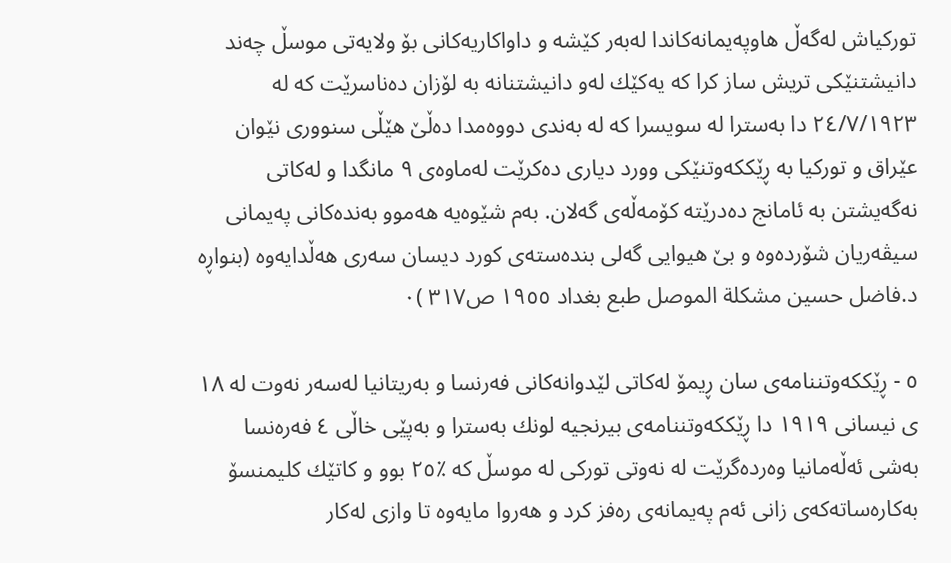توركیاش له‌گه‌ڵ هاوپه‌یمانه‌كاندا له‌به‌ر كێشه‌ و داواكاریه‌كانى بۆ ولایه‌تى موسڵ چه‌ند دانیشتنێكى تریش ساز كرا كه‌ یه‌كێك له‌و دانیشتنانه‌ به‌ لۆزان ده‌ناسرێت كه‌ له‌ ٢٤/٧/١٩٢٣ دا به‌سترا له‌ سویسرا كه‌ له‌ به‌ندى دووه‌مدا ده‌ڵێ هێڵى سنوورى نێوان عێراق و توركیا به‌ ڕێككه‌وتنێكى وورد دیارى ده‌كرێت له‌ماوه‌ى ٩ مانگدا و له‌كاتى نه‌گه‌یشتن به‌ ئامانج ده‌درێته‌ كۆمه‌ڵه‌ى گه‌لان. به‌م شێوه‌یه‌ هه‌موو به‌نده‌كانى په‌یمانى سیڤه‌ریان شۆرده‌وه‌ و بێ هیوایى گه‌لى بنده‌سته‌ى كورد دیسان سه‌رى هه‌ڵدایه‌وه‌ (بنواڕه‌ د.فاضل حسین مشكلة الموصل طبع بغداد ١٩٥٥ ص٣١٧ )٠

٥ - ڕێككه‌وتننامه‌ى سان ڕیمۆ له‌كاتى لێدوانه‌كانى فه‌رنسا و به‌ریتانیا له‌سه‌ر نه‌وت له‌ ١٨ ى نیسانى ١٩١٩ دا ڕێككه‌وتننامه‌ى بیرنجیه‌ لونك به‌سترا و به‌پێى خاڵى ٤ فه‌ره‌نسا به‌شى ئه‌ڵه‌مانیا وه‌رده‌گرێت له‌ نه‌وتى توركى له‌ موسڵ كه‌ ٪٢٥ بوو و كاتێك كلیمنسۆ به‌كاره‌ساته‌كه‌ى زانى ئه‌م په‌یمانه‌ى ره‌فز كرد و هه‌روا مایه‌وه‌ تا وازى له‌كار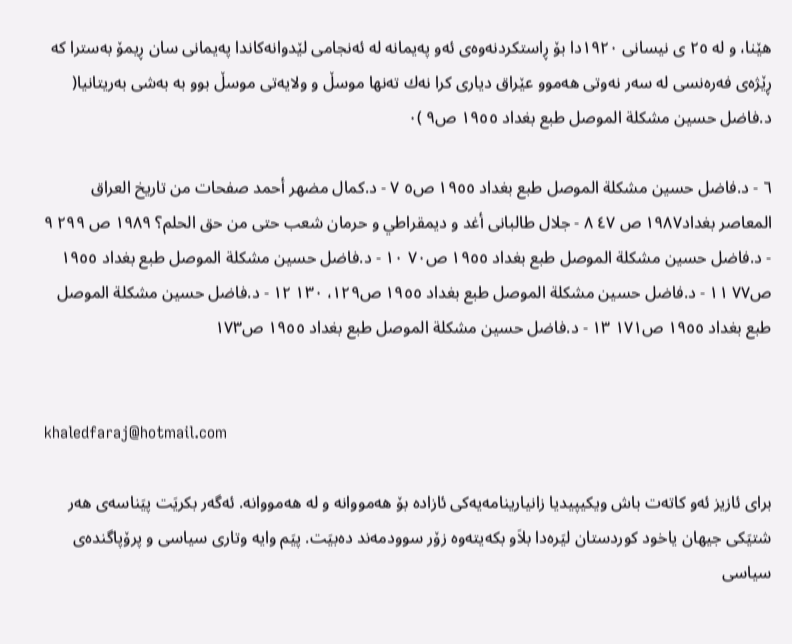هێنا، و له‌ ٢٥ ى نیسانى ١٩٢٠دا بۆ ڕاستكردنه‌وه‌ى ئه‌و په‌یمانه‌ له‌ ئه‌نجامى لێدوانه‌كاندا په‌یمانى سان ڕیمۆ به‌سترا كه‌ ڕێژه‌ى فه‌ره‌نسى له‌ سه‌ر نه‌وتى هه‌موو عێراق دیارى كرا نه‌ك ته‌نها موسڵ و ولایه‌تى موسڵ بوو به‌ به‌شى به‌ریتانیا( د.فاضل حسین مشكلة الموصل طبع بغداد ١٩٥٥ ص٩ )٠

٦ - د.فاضل حسین مشكلة الموصل طبع بغداد ١٩٥٥ ص٥ ٧ - د.كمال مضهر أحمد صفحات من تاریخ العراق المعاصر بغداد١٩٨٧ ص ٤٧ ٨ - جلال طالبانى أغد و دیمقراطي و حرمان شعب حتى من حق الحلم؟ ١٩٨٩ ص ٢٩٩ ٩ - د.فاضل حسین مشكلة الموصل طبع بغداد ١٩٥٥ ص٧٠ ١٠ - د.فاضل حسین مشكلة الموصل طبع بغداد ١٩٥٥ ص٧٧ ١١ - د.فاضل حسین مشكلة الموصل طبع بغداد ١٩٥٥ ص١٢٩، ١٣٠ ١٢ - د.فاضل حسین مشكلة الموصل طبع بغداد ١٩٥٥ ص١٧١ ١٣ - د.فاضل حسین مشكلة الموصل طبع بغداد ١٩٥٥ ص١٧٣


khaledfaraj@hotmail.com

برای ئازیز ئه‌و كاته‌ت باش ویكیپیدیا زانیارینامه‌یه‌كی ئازاده‌ بۆ هه‌مووانه‌ و له‌ هه‌مووانه‌. ئه‌گه‌ر بكریَت پیَناسه‌ی هه‌ر شتیَكی جیهان یاخود كوردستان لیَره‌دا بلاَو بكه‌یته‌وه‌ زۆر سوودمه‌ند ده‌بیَت. پیَم وایه‌ وتاری سیاسی و پرۆپاگنده‌ی سیاسی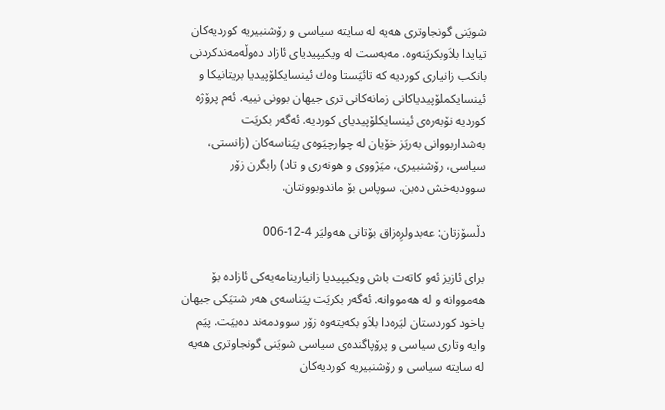شویَنی گونجاوتری هه‌یه‌ له‌ سایته‌ سیاسی و رۆشنبیریه‌ كوردیه‌كان تیایدا بلاَوبكریَنه‌وه‌. مه‌به‌ست له‌ ویكیپیدیای ئازاد ده‌وڵه‌مه‌ندكردنی بانكب زانیاری كوردیه‌ كه‌ تائیَستا وه‌ك ئینسایكلۆپیدیا بریتانیكا و ئینسایكملۆپیدیاكانی زمانه‌كانی تری جیهان بوونی نییه‌. ئه‌م پرۆژه‌ كوردیه‌ نۆبه‌ره‌ی ئینسایكلۆپیدیای كوردیه‌. ئه‌گه‌ر بكریَت به‌شداربووانی به‌ریَز خۆیان له‌ چوارچیَوه‌ی پیَناسه‌كان (زانستی، سیاسی، رۆشنبیری، میَژووی و هونه‌ری و تاد) رابگرن زۆر سوودبه‌خش ده‌بن. سوپاس بۆ ماندوبوونتان.

دڵسۆزتان: عه‌بدولرِه‌زاق بۆتانی هه‌ولیَر 4-12-006

برای ئازیز ئه‌و كاته‌ت باش ویكیپیدیا زانیارینامه‌یه‌كی ئازاده‌ بۆ هه‌مووانه‌ و له‌ هه‌مووانه‌. ئه‌گه‌ر بكریَت پیَناسه‌ی هه‌ر شتیَكی جیهان یاخود كوردستان لیَره‌دا بلاَو بكه‌یته‌وه‌ زۆر سوودمه‌ند ده‌بیَت. پیَم وایه‌ وتاری سیاسی و پرۆپاگنده‌ی سیاسی شویَنی گونجاوتری هه‌یه‌ له‌ سایته‌ سیاسی و رۆشنبیریه‌ كوردیه‌كان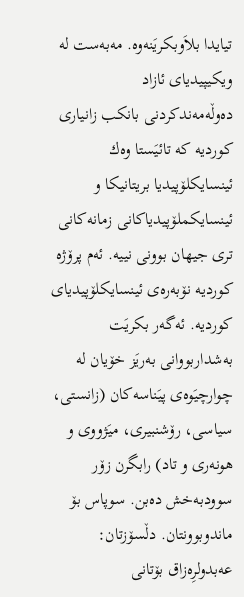تیایدا بلاَوبكریَنه‌وه‌. مه‌به‌ست له‌ ویكیپیدیای ئازاد ده‌وڵه‌مه‌ندكردنی بانكب زانیاری كوردیه‌ كه‌ تائیَستا وه‌ك ئینسایكلۆپیدیا بریتانیكا و ئینسایكملۆپیدیاكانی زمانه‌كانی تری جیهان بوونی نییه‌. ئه‌م پرۆژه‌ كوردیه‌ نۆبه‌ره‌ی ئینسایكلۆپیدیای كوردیه‌. ئه‌گه‌ر بكریَت به‌شداربووانی به‌ریَز خۆیان له‌ چوارچیَوه‌ی پیَناسه‌كان (زانستی، سیاسی، رۆشنبیری، میَژووی و هونه‌ری و تاد) رابگرن زۆر سوودبه‌خش ده‌بن. سوپاس بۆ ماندوبوونتان. دڵسۆزتان: عه‌بدولرِه‌زاق بۆتانی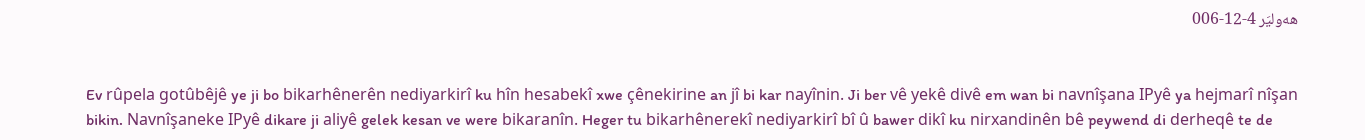هه‌ولیَر 4-12-006


Ev rûpela gotûbêjê ye ji bo bikarhênerên nediyarkirî ku hîn hesabekî xwe çênekirine an jî bi kar nayînin. Ji ber vê yekê divê em wan bi navnîşana IPyê ya hejmarî nîşan bikin. Navnîşaneke IPyê dikare ji aliyê gelek kesan ve were bikaranîn. Heger tu bikarhênerekî nediyarkirî bî û bawer dikî ku nirxandinên bê peywend di derheqê te de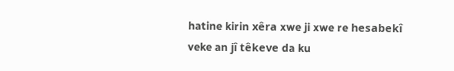hatine kirin xêra xwe ji xwe re hesabekî veke an jî têkeve da ku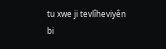tu xwe ji tevlîheviyên bi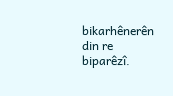bikarhênerên din re biparêzî.